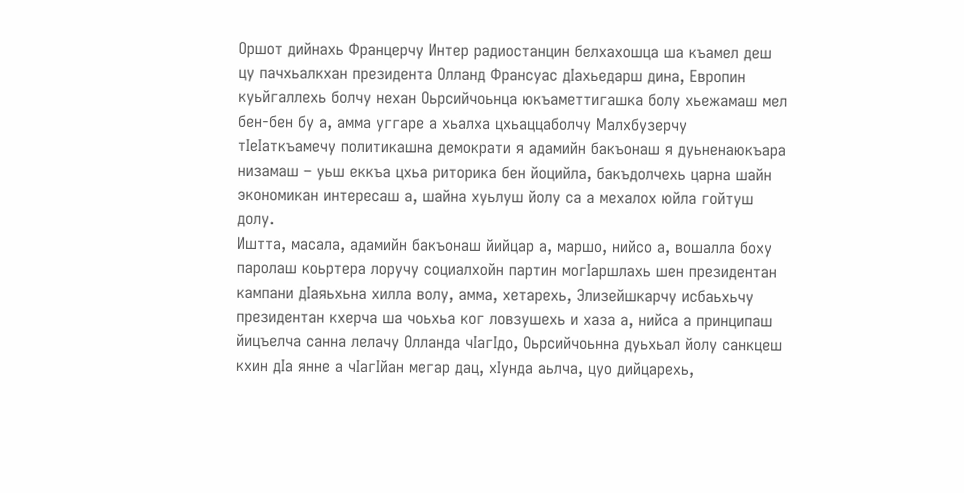Оршот дийнахь Францерчу Интер радиостанцин белхахошца ша къамел деш цу пачхьалкхан президента Олланд Франсуас дIахьедарш дина, Европин куьйгаллехь болчу нехан Оьрсийчоьнца юкъаметтигашка болу хьежамаш мел бен-бен бу а, амма уггаре а хьалха цхьаццаболчу Малхбузерчу тIеIаткъамечу политикашна демократи я адамийн бакъонаш я дуьненаюкъара низамаш – уьш еккъа цхьа риторика бен йоцийла, бакъдолчехь царна шайн экономикан интересаш а, шайна хуьлуш йолу са а мехалох юйла гойтуш долу.
Иштта, масала, адамийн бакъонаш йийцар а, маршо, нийсо а, вошалла боху паролаш коьртера лоручу социалхойн партин могIаршлахь шен президентан кампани дIаяьхьна хилла волу, амма, хетарехь, Элизейшкарчу исбаьхьчу президентан кхерча ша чоьхьа ког ловзушехь и хаза а, нийса а принципаш йицъелча санна лелачу Олланда чIагIдо, Оьрсийчоьнна дуьхьал йолу санкцеш кхин дIа янне а чIагIйан мегар дац, хIунда аьлча, цуо дийцарехь,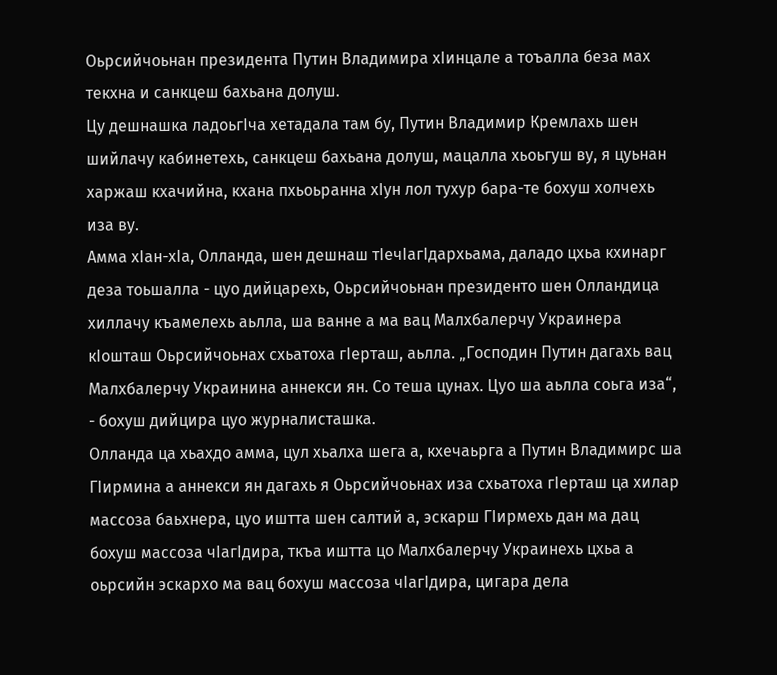Оьрсийчоьнан президента Путин Владимира хIинцале а тоъалла беза мах текхна и санкцеш бахьана долуш.
Цу дешнашка ладоьгIча хетадала там бу, Путин Владимир Кремлахь шен шийлачу кабинетехь, санкцеш бахьана долуш, мацалла хьоьгуш ву, я цуьнан харжаш кхачийна, кхана пхьоьранна хIун лол тухур бара-те бохуш холчехь иза ву.
Амма хIан-хIа, Олланда, шен дешнаш тIечIагIдархьама, даладо цхьа кхинарг деза тоьшалла - цуо дийцарехь, Оьрсийчоьнан президенто шен Олландица хиллачу къамелехь аьлла, ша ванне а ма вац Малхбалерчу Украинера кIошташ Оьрсийчоьнах схьатоха гIерташ, аьлла. „Господин Путин дагахь вац Малхбалерчу Украинина аннекси ян. Со теша цунах. Цуо ша аьлла соьга иза“, - бохуш дийцира цуо журналисташка.
Олланда ца хьахдо амма, цул хьалха шега а, кхечаьрга а Путин Владимирс ша ГIирмина а аннекси ян дагахь я Оьрсийчоьнах иза схьатоха гIерташ ца хилар массоза баьхнера, цуо иштта шен салтий а, эскарш ГIирмехь дан ма дац бохуш массоза чIагIдира, ткъа иштта цо Малхбалерчу Украинехь цхьа а оьрсийн эскархо ма вац бохуш массоза чIагIдира, цигара дела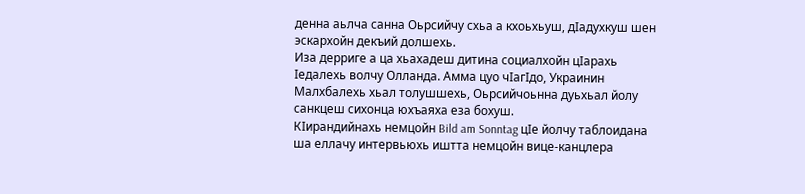денна аьлча санна Оьрсийчу схьа а кхоьхьуш, дIадухкуш шен эскархойн декъий долшехь.
Иза дерриге а ца хьахадеш дитина социалхойн цIарахь Iедалехь волчу Олланда. Амма цуо чIагIдо, Украинин Малхбалехь хьал толушшехь, Оьрсийчоьнна дуьхьал йолу санкцеш сихонца юхъаяха еза бохуш.
КIирандийнахь немцойн Bild am Sonntag цIе йолчу таблоидана ша еллачу интервьюхь иштта немцойн вице-канцлера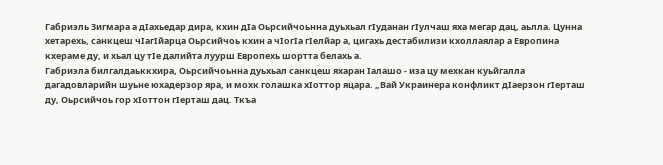Габриэль Зигмара а дIахьедар дира, кхин дIа Оьрсийчоьнна дуьхьал гIуданан гIулчаш яха мегар дац, аьлла. Цунна хетарехь, санкцеш чIагIйарца Оьрсийчоь кхин а чIогIа гIелйар а, цигахь дестабилизи кхоллаялар а Европина кхераме ду, и хьал цу тIе далийта луурш Европехь шортта белахь а.
Габриэла билгалдаьккхира, Оьрсийчоьнна дуьхьал санкцеш яхаран Iалашо - иза цу мехкан куьйгалла дагадовларийн шуьне юхадерзор яра, и мохк голашка хIоттор яцара. „Вай Украинера конфликт дIаерзон гIерташ ду, Оьрсийчоь гор хIоттон гIерташ дац. Ткъа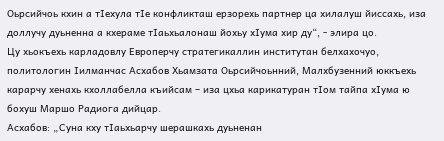Оьрсийчоь кхин а тIехула тIе конфликташ ерзорехь партнер ца хилалуш йиссахь, иза доллучу дуьненна а кхераме тIаьхьалонаш йохьу хIума хир ду“, - элира цо.
Цу хьокъехь карладовлу Европерчу стратегикаллин институтан белхахочуо, политологин Iилманчас Асхабов Хьамзата Оьрсийчоьнний, Малхбузенний юккъехь карарчу хенахь кхоллабелла къийсам – иза цхьа карикатуран тIом тайпа хIума ю бохуш Маршо Радиога дийцар.
Асхабов: „Суна кху тIаьхьарчу шерашкахь дуьненан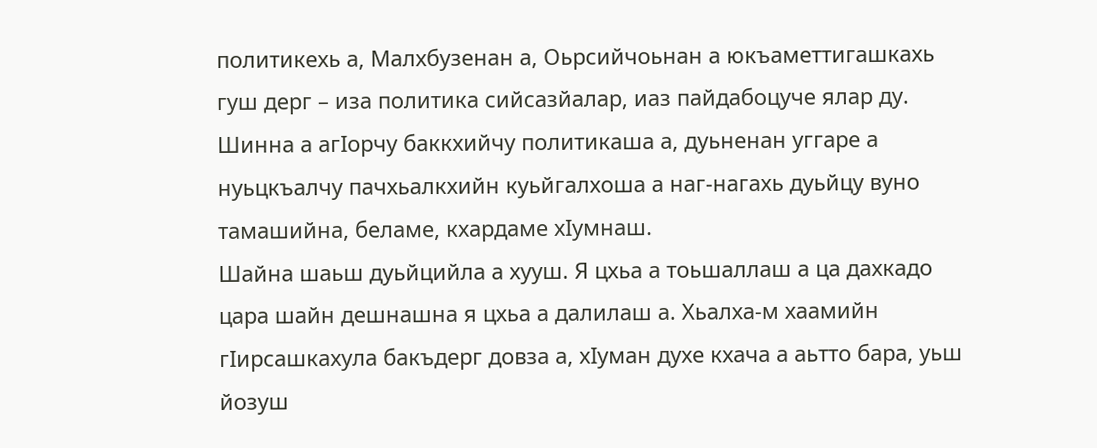политикехь а, Малхбузенан а, Оьрсийчоьнан а юкъаметтигашкахь гуш дерг – иза политика сийсазйалар, иаз пайдабоцуче ялар ду. Шинна а агIорчу баккхийчу политикаша а, дуьненан уггаре а нуьцкъалчу пачхьалкхийн куьйгалхоша а наг-нагахь дуьйцу вуно тамашийна, беламе, кхардаме хIумнаш.
Шайна шаьш дуьйцийла а хууш. Я цхьа а тоьшаллаш а ца дахкадо цара шайн дешнашна я цхьа а далилаш а. Хьалха-м хаамийн гIирсашкахула бакъдерг довза а, хIуман духе кхача а аьтто бара, уьш йозуш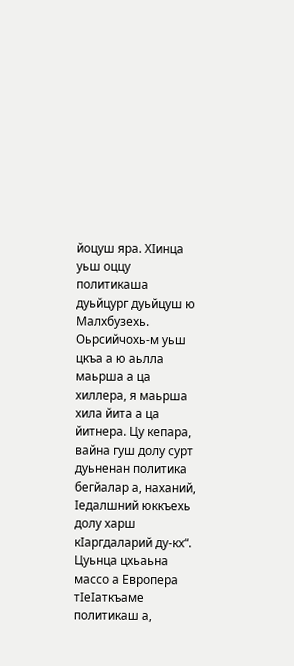йоцуш яра. ХIинца уьш оццу политикаша дуьйцург дуьйцуш ю Малхбузехь. Оьрсийчохь-м уьш цкъа а ю аьлла маьрша а ца хиллера, я маьрша хила йита а ца йитнера. Цу кепара, вайна гуш долу сурт дуьненан политика бегйалар а, наханий, Iедалшний юккъехь долу харш кIаргдаларий ду-кх“.
Цуьнца цхьаьна массо а Европера тIеIаткъаме политикаш а,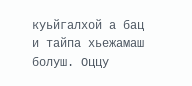куьйгалхой а бац и тайпа хьежамаш болуш. Оццу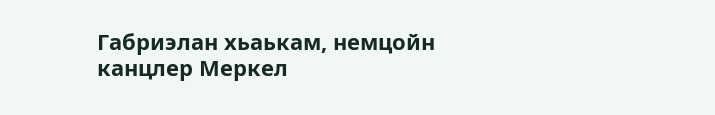Габриэлан хьаькам, немцойн канцлер Меркел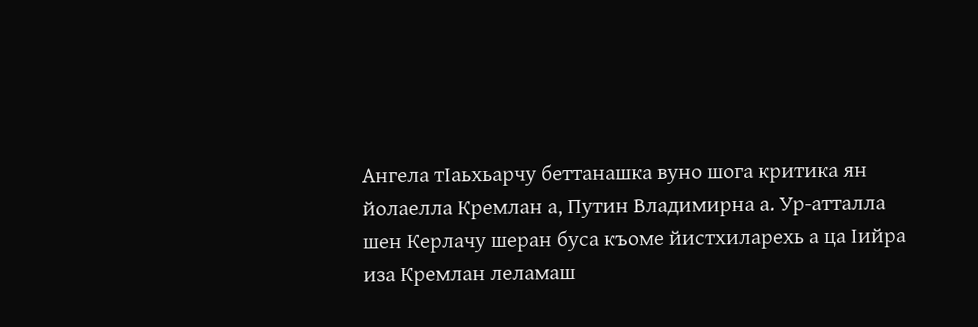Ангела тIаьхьарчу беттанашка вуно шога критика ян йолаелла Кремлан а, Путин Владимирна а. Ур-атталла шен Керлачу шеран буса къоме йистхиларехь а ца Iийра иза Кремлан леламаш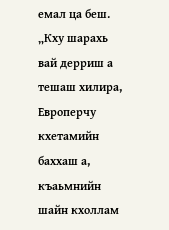емал ца беш.
„Кху шарахь вай дерриш а тешаш хилира, Европерчу кхетамийн баххаш а, къаьмнийн шайн кхоллам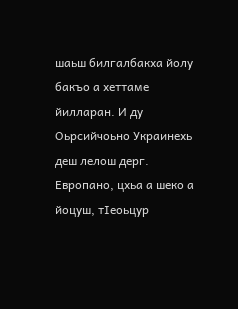шаьш билгалбакха йолу бакъо а хеттаме йилларан. И ду Оьрсийчоьно Украинехь деш лелош дерг. Европано, цхьа а шеко а йоцуш, тIеоьцур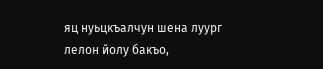яц нуьцкъалчун шена луург лелон йолу бакъо,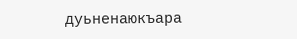дуьненаюкъара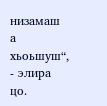низамаш а хьоьшуш“, - элира цо.